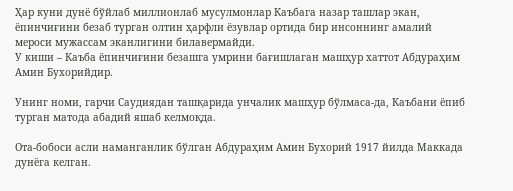Ҳар куни дунё бўйлаб миллионлаб мусулмонлар Каъбага назар ташлар экан, ёпинчиғини безаб турган олтин ҳарфли ёзувлар ортида бир инсоннинг амалий мероси мужассам эканлигини билавермайди.
У киши – Каъба ёпинчиғини безашга умрини бағишлаган машҳур хаттот Абдураҳим Амин Бухорийдир.

Унинг номи, гарчи Саудиядан ташқарида унчалик машҳур бўлмаса-да, Каъбани ёпиб турган матода абадий яшаб келмоқда.

Ота-бобоси асли наманганлик бўлган Абдураҳим Амин Бухорий 1917 йилда Маккада дунёга келган.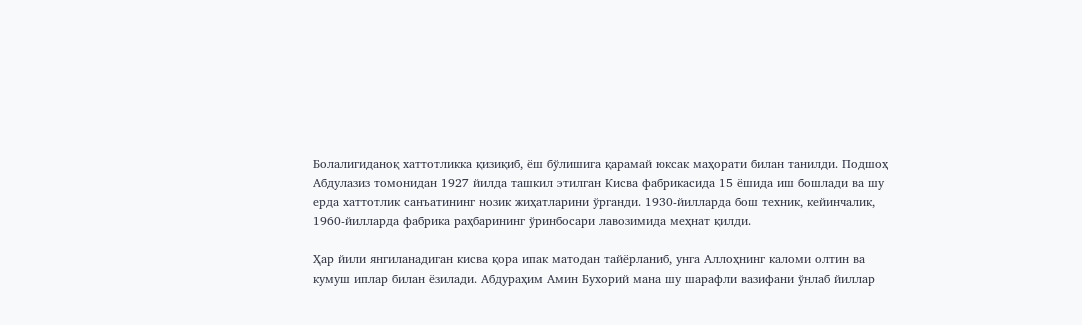Болалигиданоқ хаттотликка қизиқиб, ёш бўлишига қарамай юксак маҳорати билан танилди. Подшоҳ Абдулазиз томонидан 1927 йилда ташкил этилган Кисва фабрикасида 15 ёшида иш бошлади ва шу ерда хаттотлик санъатининг нозик жиҳатларини ўрганди. 1930-йилларда бош техник, кейинчалик, 1960-йилларда фабрика раҳбарининг ўринбосари лавозимида меҳнат қилди.

Ҳар йили янгиланадиган кисва қора ипак матодан тайёрланиб, унга Аллоҳнинг каломи олтин ва кумуш иплар билан ёзилади. Абдураҳим Амин Бухорий мана шу шарафли вазифани ўнлаб йиллар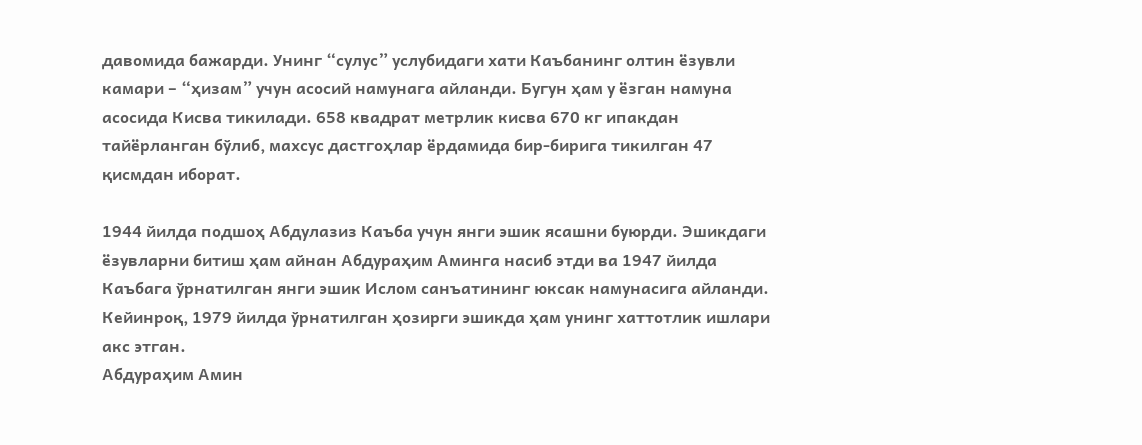давомида бажарди. Унинг “сулус” услубидаги хати Каъбанинг олтин ёзувли камари – “ҳизам” учун асосий намунага айланди. Бугун ҳам у ёзган намуна асосида Кисва тикилади. 658 квадрат метрлик кисва 670 кг ипакдан тайёрланган бўлиб, махсус дастгоҳлар ёрдамида бир-бирига тикилган 47 қисмдан иборат.

1944 йилда подшоҳ Абдулазиз Каъба учун янги эшик ясашни буюрди. Эшикдаги ёзувларни битиш ҳам айнан Абдураҳим Аминга насиб этди ва 1947 йилда Каъбага ўрнатилган янги эшик Ислом санъатининг юксак намунасига айланди. Кейинроқ, 1979 йилда ўрнатилган ҳозирги эшикда ҳам унинг хаттотлик ишлари акс этган.
Абдураҳим Амин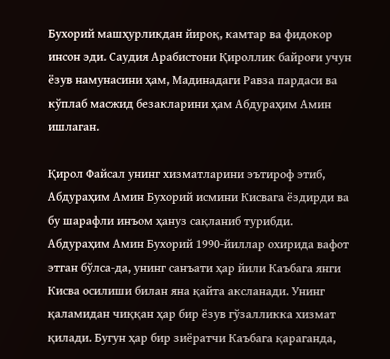Бухорий машҳурликдан йироқ, камтар ва фидокор инсон эди. Саудия Арабистони Қироллик байроғи учун ёзув намунасини ҳам, Мадинадаги Равза пардаси ва кўплаб масжид безакларини ҳам Абдураҳим Амин ишлаган.

Қирол Файсал унинг хизматларини эътироф этиб, Абдураҳим Амин Бухорий исмини Кисвага ёздирди ва бу шарафли инъом ҳануз сақланиб турибди.
Абдураҳим Амин Бухорий 1990-йиллар охирида вафот этган бўлса-да, унинг санъати ҳар йили Каъбага янги Кисва осилиши билан яна қайта аксланади. Унинг қаламидан чиққан ҳар бир ёзув гўзалликка хизмат қилади. Бугун ҳар бир зиёратчи Каъбага қараганда,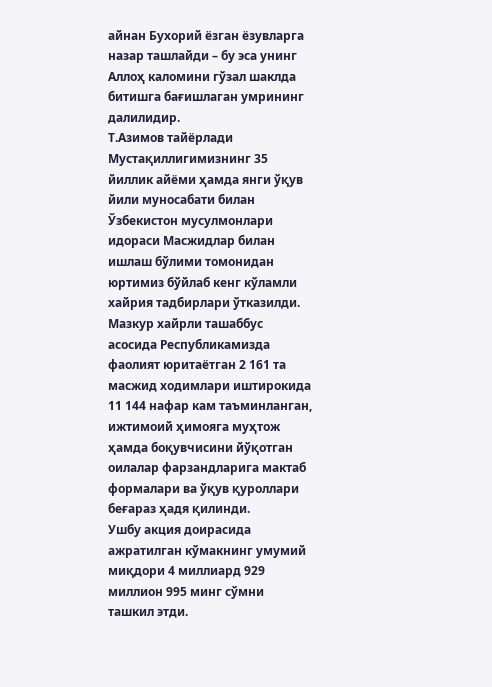айнан Бухорий ёзган ёзувларга назар ташлайди – бу эса унинг Аллоҳ каломини гўзал шаклда битишга бағишлаган умрининг далилидир.
Т.Азимов тайёрлади
Мустақиллигимизнинг 35 йиллик айёми ҳамда янги ўқув йили муносабати билан Ўзбекистон мусулмонлари идораси Масжидлар билан ишлаш бўлими томонидан юртимиз бўйлаб кенг кўламли хайрия тадбирлари ўтказилди.
Мазкур хайрли ташаббус асосида Республикамизда фаолият юритаётган 2 161 та масжид ходимлари иштирокида 11 144 нафар кам таъминланган, ижтимоий ҳимояга муҳтож ҳамда боқувчисини йўқотган оилалар фарзандларига мактаб формалари ва ўқув қуроллари беғараз ҳадя қилинди.
Ушбу акция доирасида ажратилган кўмакнинг умумий миқдори 4 миллиард 929 миллион 995 минг сўмни ташкил этди.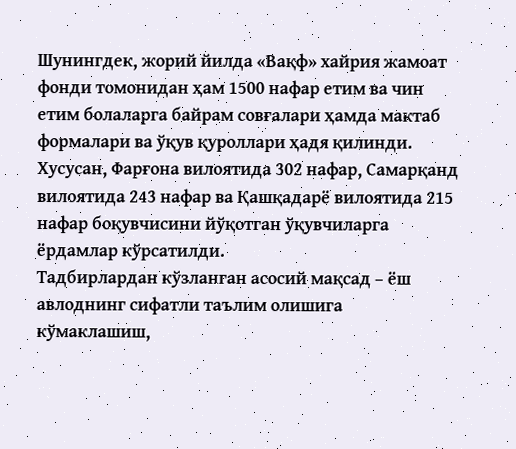Шунингдек, жорий йилда «Вақф» хайрия жамоат фонди томонидан ҳам 1500 нафар етим ва чин етим болаларга байрам совғалари ҳамда мактаб формалари ва ўқув қуроллари ҳадя қилинди. Хусусан, Фарғона вилоятида 302 нафар, Самарқанд вилоятида 243 нафар ва Қашқадарё вилоятида 215 нафар боқувчисини йўқотган ўқувчиларга ёрдамлар кўрсатилди.
Тадбирлардан кўзланган асосий мақсад – ёш авлоднинг сифатли таълим олишига кўмаклашиш,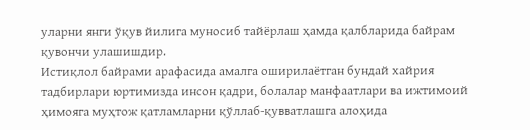уларни янги ўқув йилига муносиб тайёрлаш ҳамда қалбларида байрам қувончи улашишдир.
Истиқлол байрами арафасида амалга оширилаётган бундай хайрия тадбирлари юртимизда инсон қадри, болалар манфаатлари ва ижтимоий ҳимояга муҳтож қатламларни қўллаб-қувватлашга алоҳида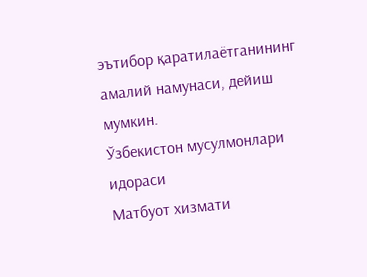эътибор қаратилаётганининг амалий намунаси, дейиш мумкин.
Ўзбекистон мусулмонлари идораси
Матбуот хизмати